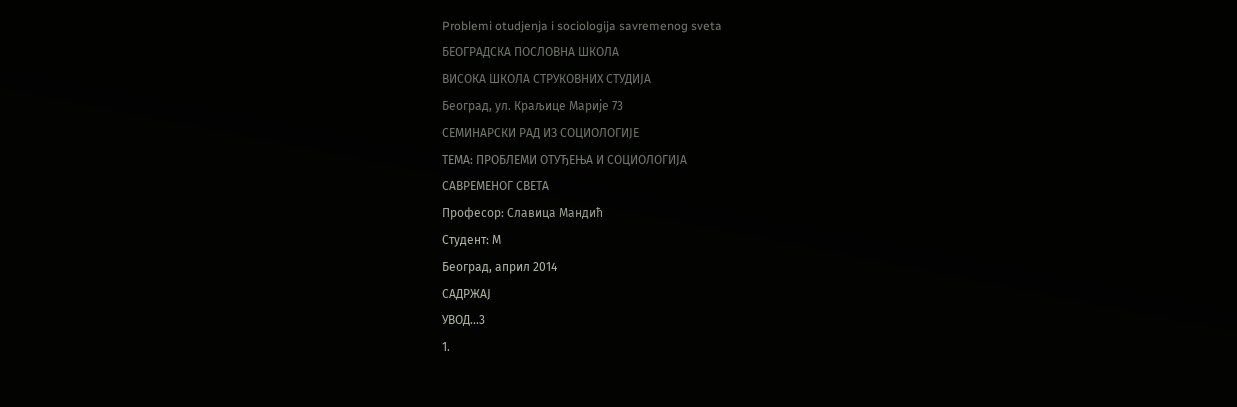Problemi otudjenja i sociologija savremenog sveta
БЕОГРАДСКА ПОСЛОВНА ШКОЛА
ВИСОКА ШКОЛА СТРУКОВНИХ СТУДИЈА
Београд, ул. Краљице Марије 73
СЕМИНАРСКИ РАД ИЗ СОЦИОЛОГИЈЕ
ТЕМА: ПРОБЛЕМИ ОТУЂЕЊА И СОЦИОЛОГИЈА
САВРЕМЕНОГ СВЕТА
Професор: Славица Мандић
Студент: М
Београд, април 2014
САДРЖАЈ
УВОД...3
1.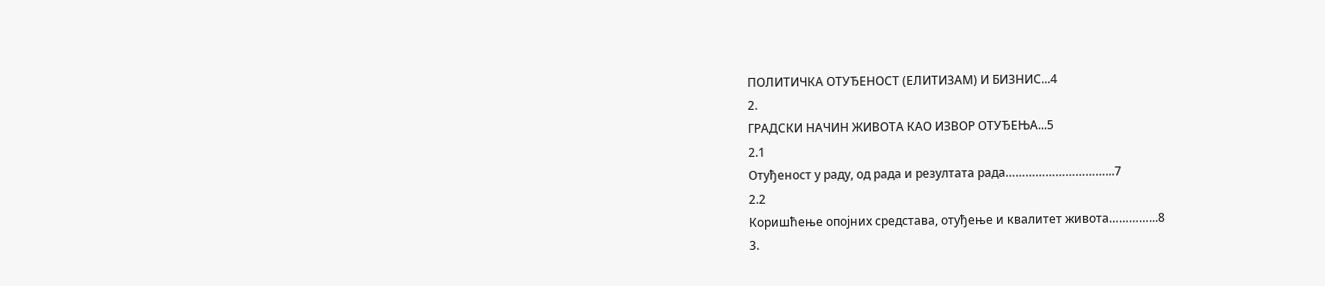ПОЛИТИЧКА ОТУЂЕНОСТ (ЕЛИТИЗАМ) И БИЗНИС...4
2.
ГРАДСКИ НАЧИН ЖИВОТА КАО ИЗВОР ОТУЂЕЊА...5
2.1
Отуђеност у раду, од рада и резултата рада…………………………...7
2.2
Коришћење опојних средстава, отуђење и квалитет живота…………...8
3.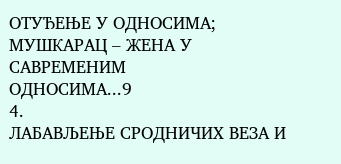ОТУЂЕЊЕ У ОДНОСИМА; МУШКАРАЦ – ЖЕНА У САВРЕМЕНИМ
ОДНОСИМА...9
4.
ЛАБАВЉЕЊЕ СРОДНИЧИХ ВЕЗА И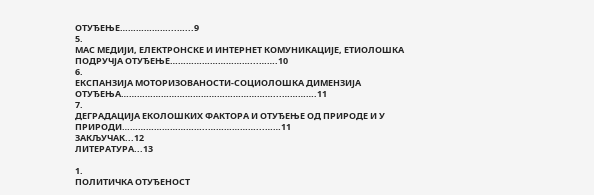ОТУЂЕЊЕ………………...…...9
5.
МАС МЕДИЈИ, ЕЛЕКТРОНСКЕ И ИНТЕРНЕТ КОМУНИКАЦИЈЕ, ЕТИОЛОШКА
ПОДРУЧЈА ОТУЂЕЊЕ…………………………...…….10
6.
ЕКСПАНЗИЈА МОТОРИЗОВАНОСТИ-СОЦИОЛОШКА ДИМЕНЗИЈА
ОТУЂЕЊА…………………………………………………...………….11
7.
ДЕГРАДАЦИЈА ЕКОЛОШКИХ ФАКТОРА И ОТУЂЕЊЕ ОД ПРИРОДЕ И У
ПРИРОДИ…………………………..………………...……11
ЗАКЉУЧАК...12
ЛИТЕРАТУРА...13

1.
ПОЛИТИЧКА ОТУЂЕНОСТ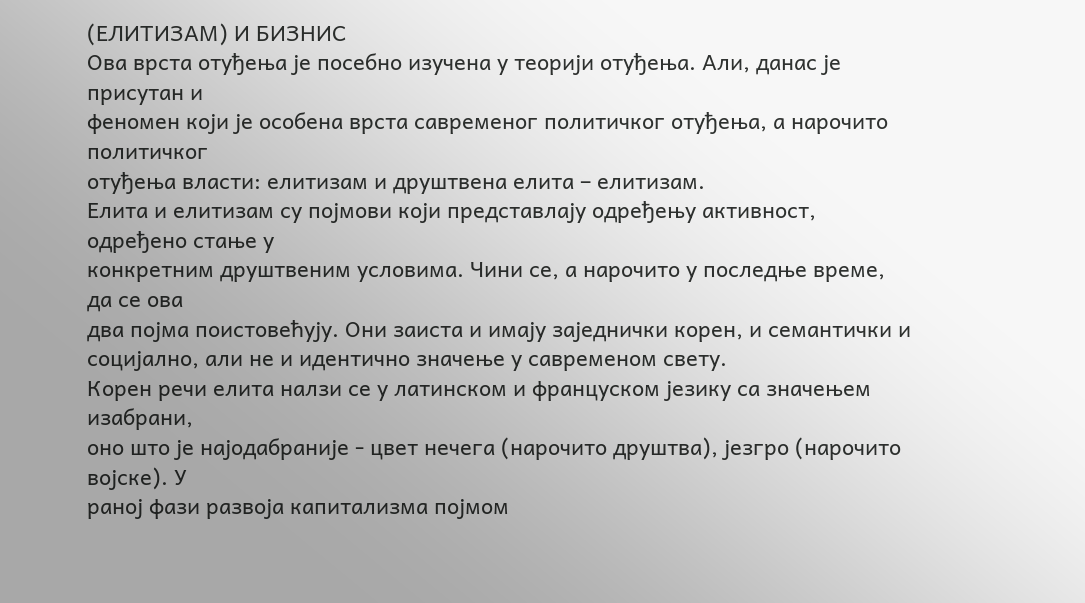(ЕЛИТИЗАМ) И БИЗНИС
Ова врста отуђења је посебно изучена у теорији отуђења. Али, данас је присутан и
феномен који је особена врста савременог политичког отуђења, а нарочито политичког
отуђења власти: елитизам и друштвена елита – елитизам.
Елита и елитизам су појмови који представлају одређењу активност, одређено стање у
конкретним друштвеним условима. Чини се, а нарочито у последње време, да се ова
два појма поистовећују. Они заиста и имају заједнички корен, и семантички и
социјално, али не и идентично значење у савременом свету.
Корен речи елита налзи се у латинском и француском језику са значењем изабрани,
оно што је најодабраније - цвет нечега (нарочито друштва), језгро (нарочито војске). У
раној фази развоја капитализма појмом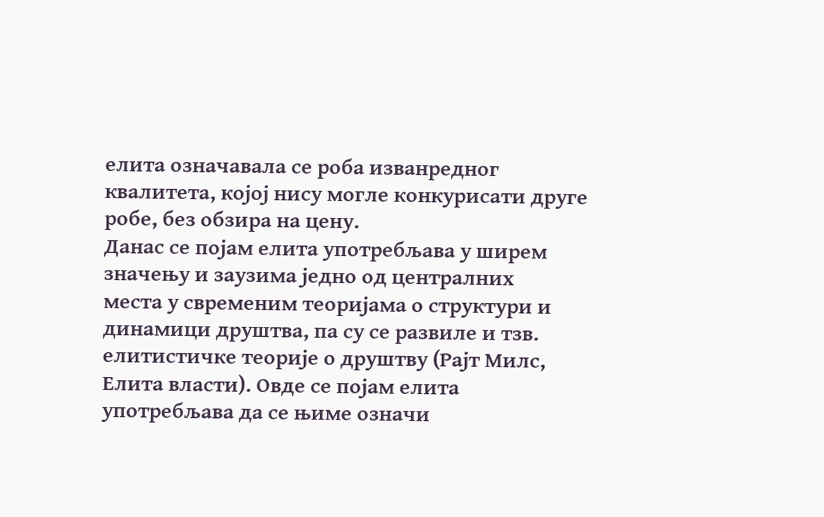елита означавала се роба изванредног
квалитета, којој нису могле конкурисати друге робе, без обзира на цену.
Данас се појам елита употребљава у ширем значењу и заузима једно од централних
места у свременим теоријама о структури и динамици друштва, па су се развиле и тзв.
елитистичке теорије о друштву (Рајт Милс, Елита власти). Овде се појам елита
употребљава да се њиме означи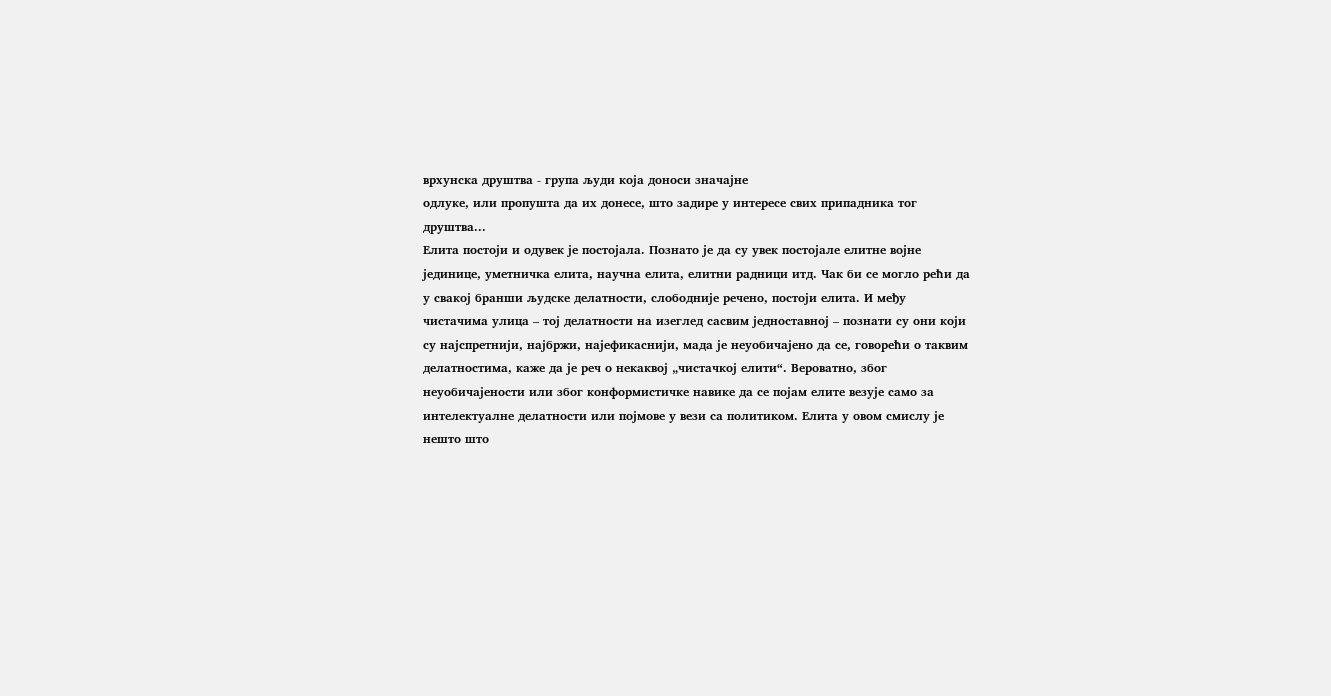врхунска друштва - група људи која доноси значајне
одлуке, или пропушта да их донесе, што задире у интересе свих припадника тог
друштва...
Елита постоји и одувек је постојала. Познато је да су увек постојале елитне војне
јединице, уметничка елита, научна елита, елитни радници итд. Чак би се могло рећи да
у свакој бранши људске делатности, слободније речено, постоји елита. И међу
чистачима улица – тој делатности на изеглед сасвим једноставној – познати су они који
су најспретнији, најбржи, најефикаснији, мада је неуобичајено да се, говорећи о таквим
делатностима, каже да је реч о некаквој „чистачкој елити“. Вероватно, због
неуобичајености или због конформистичке навике да се појам елите везује само за
интелектуалне делатности или појмове у вези са политиком. Елита у овом смислу је
нешто што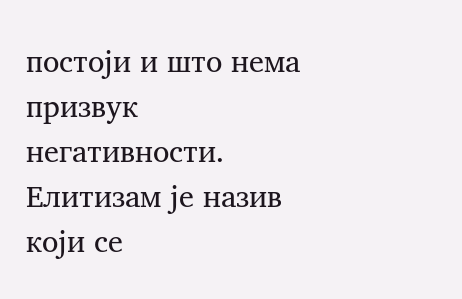постоји и што нема призвук негативности.
Елитизам је назив који се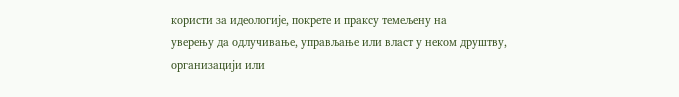користи за идеологије, покрете и праксу темељену на
уверењу да одлучивање, управљање или власт у неком друштву, организацији или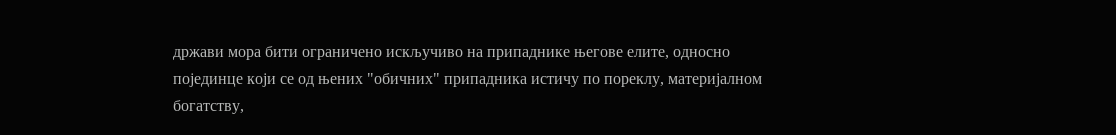држави мора бити ограничено искључиво на припаднике његове елите, односно
појединце који се од њених "обичних" припадника истичу по пореклу, материјалном
богатству,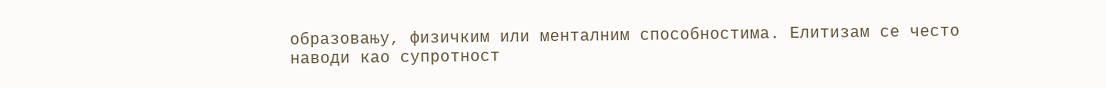образовању, физичким или менталним способностима. Елитизам се често
наводи као супротност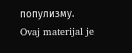популизму.
Ovaj materijal je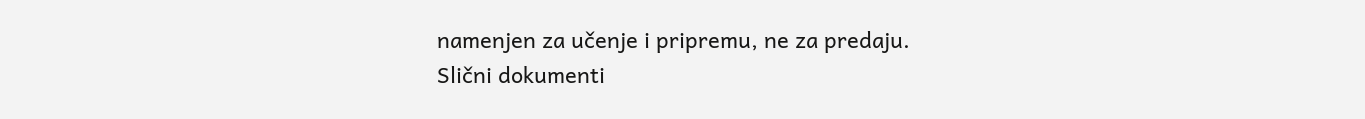namenjen za učenje i pripremu, ne za predaju.
Slični dokumenti